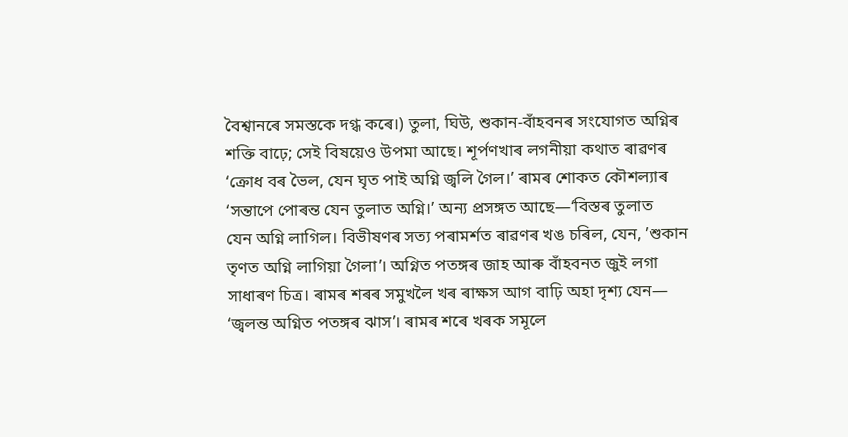বৈশ্বানৰে সমস্তকে দগ্ধ কৰে।) তুলা, ঘিউ, শুকান-বাঁহবনৰ সংযোগত অগ্নিৰ
শক্তি বাঢ়ে; সেই বিষয়েও উপমা আছে। শূৰ্পণখাৰ লগনীয়া কথাত ৰাৱণৰ
‘ক্ৰোধ বৰ ভৈল, যেন ঘৃত পাই অগ্নি জ্বলি গৈল।’ ৰামৰ শোকত কৌশল্যাৰ
‘সন্তাপে পোৰন্ত যেন তুলাত অগ্নি।’ অন্য প্ৰসঙ্গত আছে—‘বিস্তৰ তুলাত
যেন অগ্নি লাগিল। বিভীষণৰ সত্য পৰামৰ্শত ৰাৱণৰ খঙ চৰিল, যেন, ’শুকান
তৃণত অগ্নি লাগিয়া গৈলা’। অগ্নিত পতঙ্গৰ জাহ আৰু বাঁহবনত জুই লগা
সাধাৰণ চিত্ৰ। ৰামৰ শৰৰ সমুখলৈ খৰ ৰাক্ষস আগ বাঢ়ি অহা দৃশ্য যেন—
‘জ্বলন্ত অগ্নিত পতঙ্গৰ ঝাস’। ৰামৰ শৰে খৰক সমূলে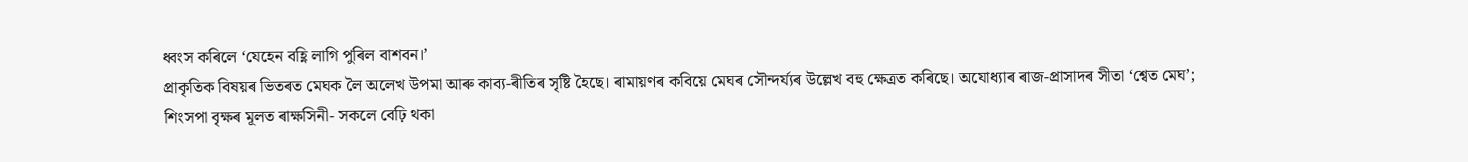ধ্বংস কৰিলে ‘যেহেন বহ্ণি লাগি পুৰিল বাশবন।’
প্ৰাকৃতিক বিষয়ৰ ভিতৰত মেঘক লৈ অলেখ উপমা আৰু কাব্য-ৰীতিৰ সৃষ্টি হৈছে। ৰামায়ণৰ কবিয়ে মেঘৰ সৌন্দৰ্য্যৰ উল্লেখ বহু ক্ষেত্ৰত কৰিছে। অযোধ্যাৰ ৰাজ-প্ৰাসাদৰ সীতা ‘শ্বেত মেঘ’; শিংসপা বৃক্ষৰ মূলত ৰাক্ষসিনী- সকলে বেঢ়ি থকা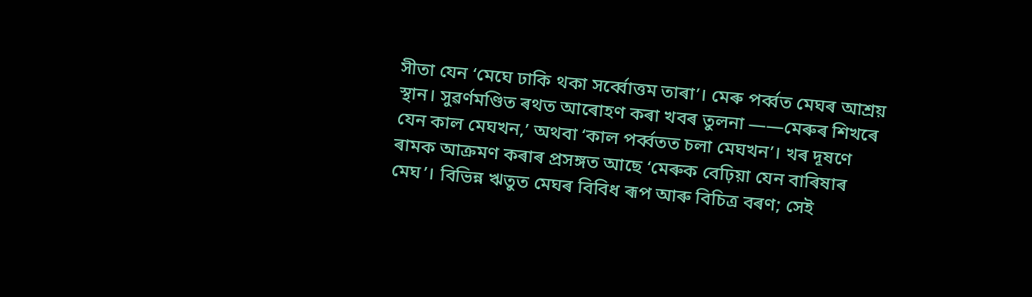সীতা যেন ‘মেঘে ঢাকি থকা সৰ্ব্বোত্তম তাৰা’। মেৰু পৰ্ব্বত মেঘৰ আশ্ৰয় স্থান। সুৱৰ্ণমণ্ডিত ৰথত আৰোহণ কৰা খবৰ তুলনা ——মেৰুৰ শিখৰে যেন কাল মেঘখন,’ অথবা ‘কাল পৰ্ব্বতত চলা মেঘখন’। খৰ দূষণে ৰামক আক্ৰমণ কৰাৰ প্ৰসঙ্গত আছে ‘মেৰুক বেঢ়িয়া যেন বাৰিষাৰ মেঘ’। বিভিন্ন ঋতুত মেঘৰ বিবিধ ৰূপ আৰু বিচিত্ৰ বৰণ; সেই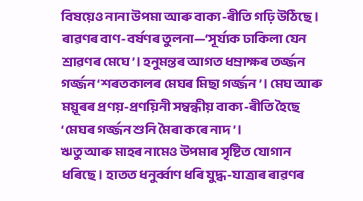বিষয়েও নানা উপমা আৰু বাক্য-ৰীতি গঢ়ি উঠিছে। ৰাৱণৰ বাণ-বৰ্ষণৰ তুলনা—‘সূৰ্য্যক ঢাকিলা যেন শ্ৰাৱণৰ মেঘে’। হনুমন্তৰ আগত ধম্ৰাক্ষৰ তৰ্জ্জন গৰ্জ্জন ‘শৰতকালৰ মেঘৰ মিছা গৰ্জ্জন’। মেঘ আৰু ময়ূৰৰ প্ৰণয়-প্ৰণয়িনী সম্বন্ধীয় বাক্য-ৰীতি হৈছে ‘মেঘৰ গৰ্জ্জন শুনি মৈৰা কৰে নাদ’।
ঋতু আৰু মাহৰ নামেও উপমাৰ সৃষ্টিত যোগান ধৰিছে। হাতত ধনুৰ্ব্বাণ ধৰি যুদ্ধ-যাত্ৰাৰ ৰাৱণৰ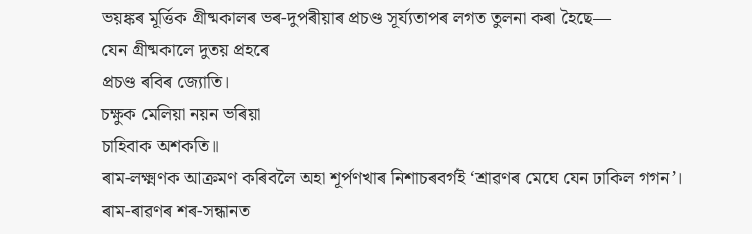ভয়ঙ্কৰ মূৰ্ত্তিক গ্ৰীষ্মকালৰ ভৰ-দুপৰীয়াৰ প্ৰচণ্ড সূৰ্য্যতাপৰ লগত তুলনা কৰা হৈছে—
যেন গ্ৰীষ্মকালে দুতয় প্ৰহৰে
প্ৰচণ্ড ৰবিৰ জ্যোতি।
চক্ষুক মেলিয়া নয়ন ভৰিয়া
চাহিবাক অশকতি॥
ৰাম-লক্ষ্মণক আক্ৰমণ কৰিবলৈ অহা শূৰ্পণখাৰ নিশাচৰবৰ্গই ‘শ্ৰাৱণৰ মেঘে যেন ঢাকিল গগন’। ৰাম-ৰাৱণৰ শৰ-সন্ধানত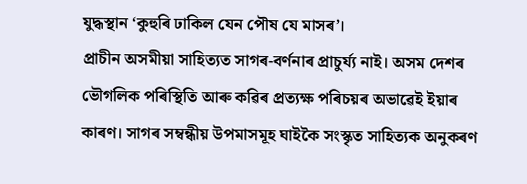যুদ্ধস্থান ‘কুহুৰি ঢাকিল যেন পৌষ যে মাসৰ’।
প্ৰাচীন অসমীয়া সাহিত্যত সাগৰ-বৰ্ণনাৰ প্ৰাচুৰ্য্য নাই। অসম দেশৰ ভৌগলিক পৰিস্থিতি আৰু কৱিৰ প্ৰত্যক্ষ পৰিচয়ৰ অভাৱেই ইয়াৰ কাৰণ। সাগৰ সম্বন্ধীয় উপমাসমূহ ঘাইকৈ সংস্কৃত সাহিত্যক অনুকৰণ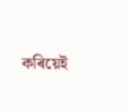কৰিয়েই